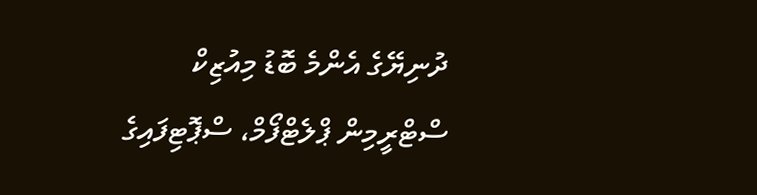ދުނިޔޭގެ އެންމެ ބޮޑު މިއުޒިކް ސްޓްރީމިން ޕްލެޓްފޯމް، ސްޕޮޓިފައިގެ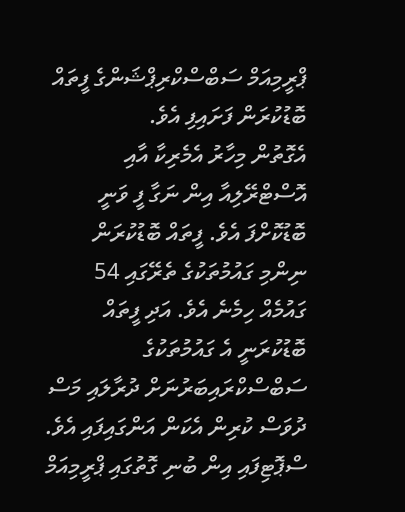ޕްރީމިއަމް ސަބްސްކްރިޕްޝަންގެ ފީތައް ބޮޑުކުރަން ފަށައިފި އެވެ.
އެގޮތުން މިހާރު އެމެރިކާ އާއި އޮސްޓްރޭލިއާ އިން ނަގާ ފީ ވަނީ ބޮޑުކޮށްފަ އެވެ. ފީތައް ބޮޑުކުރަން ނިންމި ގައުމުތަކުގެ ތެރޭގައި 54 ގައުމެއް ހިމެނެ އެވެ. އަދި ފީތައް ބޮޑުކުރަނީ އެ ގައުމުތަކުގެ ސަބްސްކްރައިބަރުނަށް ދުރާލައި މަސް ދުވަސް ކުރިން އެކަން އަންގައިފައި އެވެ.
ސްޕޮޓިފައި އިން ބުނި ގޮތުގައި ޕްރީމިއަމް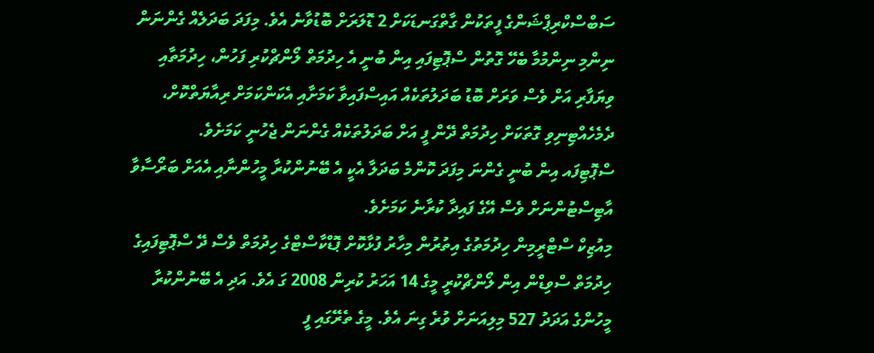ސަބްސްކްރިޕްޝަންގެ ފީތަކުން ގާތްގަނޑަކަށް 2 ޑޮލަރަށް ބޮޑުވާނެ އެވެ. މިފަދަ ބަދަލެއް ގެންނަން ނިންމި ނިންމުމާ ބެހޭ ގޮތުން ސްޕޮޓިފައި އިން ބުނީ އެ ހިދުމަތް ލޯންޗްކުރި ފަހުން، ހިދުމަތާއި ވިޔަފާރި އަށް ވެސް ވަރަށް ބޮޑު ބަދަލުތަކެއް އައިސްފައިވާ ކަމަށާއި އެކަންކަމަށް ރިއާޔަތްކޮށް، ދެމެހެއްޓިނިވި ގޮތަކަށް ހިދުމަތް ދޭން ފީ އަށް ބަދަލުތަކެއް ގެންނަން ޖެހުނީ ކަމަށެވެ.
ސްޕޮޓިފައ އިން ބުނީ ގެންނަ މިފަދަ ކޮންމެ ބަދަލާ އެކީ އެ ބޭނުންކުރާ މީހުންނާއި އެއަށް ބަރޯސާވާ އާޓިސްޓުންނަށް ވެސް އޭގެ ފައިދާ ކުރާނެ ކަމަށެވެ.
މިއުޒިކް ސްޓްރީމިން ހިދުމަތުގެ އިތުރުން މިހާރު ފުޅާކޮށް ޕޮޑްކާސްޓްގެ ހިދުމަތް ވެސް ދޭ ސްޕޮޓިފައިގެ ހިދުމަތް ސްވިޑްން އިން ލޯންޗްކުރީ މީގެ 14 އަހަރު ކުރިން 2008 ގަ އެވެ. އަދި އެ ބޭނުންކުރާ މީހުންގެ އަދަދު 527 މިލިއަނަށް ވުރެ ގިނަ އެވެ. މީގެ ތެރޭގައި ފީ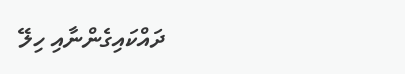ދައްކައިގެންނާއި ހިލޭ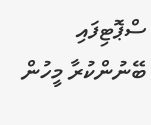ސްޕޮޓިފައި ބޭނުންކުރާ މީހުން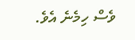ވެސް ހިމެނެ އެވެ.